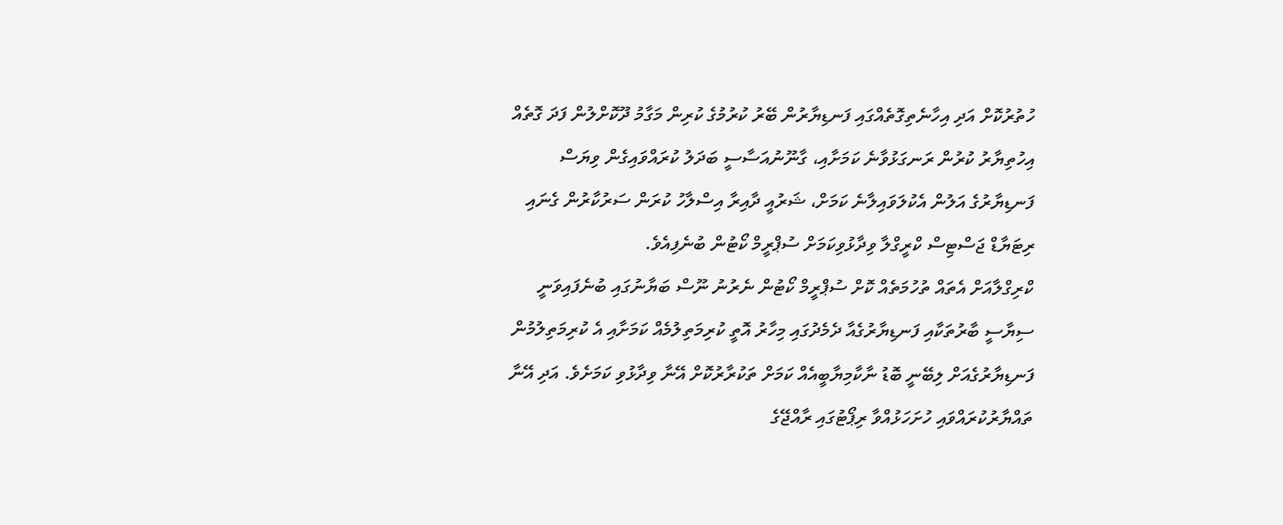ހުތުރުކޮށް އަދި އިހާނެތިގޮތެއްގައި ފަނޑިޔާރުން ބޭރު ކުރުމުގެ ކުރިން މަގާމު ދޫކޮށްލުން ފަދަ ގޮތެއް އިހުތިޔާރު ކުރުން ރަނގަޅުވާނެ ކަމަށާއި، ގާނޫނުއަސާސީ ބަދަލު ކުރައްވައިގެން ވިޔަސް ފަނޑިޔާރުގެ އަލުން އެކުލަވައިލާނެ ކަމަށް، ޝަރުއީ ދާއިރާ އިސްލާހު ކުރަން ސަރުކާރުން ގެނައި ރިޓަޔާޑް ޖަސްޓިސް ކްރީގްލާ ވިދާޅުވިކަމަށް ސުޕްރީމް ކޯޓުން ބުނެފިއެވެ.
ކްރިގްލާއަށް އެތައް ތުހުމަތެއް ކޮށް ސުޕްރީމް ކޯޓުން ނެރުނު ނޫސް ބަޔާނުގައި ބުނެފައިވަނީ ސިޔާސީ ބާރުތަކާއި ފަނޑިޔާރުގެއާ ދެމެދުގައި މިހާރު އޮތީ ކުރިމަތިލުމެއް ކަމަށާއި އެ ކުރިމަތިލުމުން ފަނޑިޔާރުގެއަށް ލިބޭނީ ބޮޑު ނާކާމިޔާބީއެއް ކަމަށް ތަކުރާރުކޮށް އޭނާ ވިދާޅުވި ކަމަށެވެ. އަދި އޭނާ ތައްޔާރުކުރައްވައި ހުށަހަޅުއްވާ ރިޕޯޓުގައި ރާއްޖޭގެ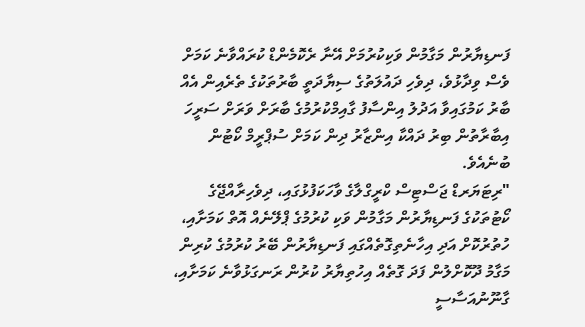ފަނޑިޔާރުން މަގާމުން ވަކިކުރުމަށް އޭނާ ރެކޮމެންޑް ކުރައްވާނެ ކަމަށް ވެސް ވިދާޅުވެ، ދިވެހި ދައުލަތުގެ ސިޔާދަތީ ބާރުތަކުގެ ތެރެއިން އެއް ބާރު ކަމުގައިވާ އަދުލު އިންސާފު ގާއިމްކުރުމުގެ ބާރަށް ވަރަށް ސަރީހަ އިބާރާތުން ބިރު ދައްކާ އިންޒާރު ދިން ކަމަށް ސުޕްރީމް ކޯޓުން ބުނެއެވެ.
"ރިޓަޔަރޑް ޖަސްޓިސް ކްރީގްލާގެ ވާހަކަފުޅުގައި، ދިވެހިރާއްޖޭގެ ކޯޓުތަކުގެ ފަނޑިޔާރުން މަގާމުން ވަކި ކުރުމުގެ ޕްލޭނެއް އޮތް ކަމަށާއި، ހުތުރުކޮށް އަދި އިހާނެތިގޮތެއްގައި ފަނޑިޔާރުން ބޭރު ކުރުމުގެ ކުރިން މަގާމު ދޫކޮށްލުން ފަދަ ގޮތެއް އިހުތިޔާރު ކުރުން ރަނގަޅުވާނެ ކަމަށާއި، ގާނޫނުއަސާސީ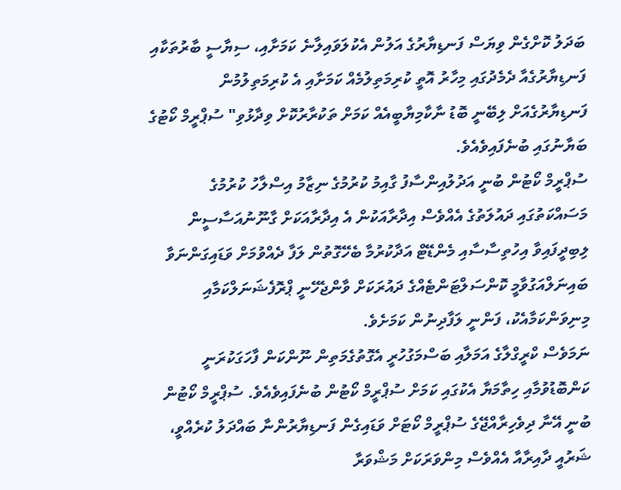ބަދަލު ކޮށްގެން ވިޔަސް ފަނޑިޔާރުގެ އަލުން އެކުލަވައިލާނެ ކަމަށާއި، ސިޔާސީ ބާރުތަކާއި ފަނޑިޔާރުގެއާ ދެމެދުގައި މިހާރު އޮތީ ކުރިމަތިލުމެއް ކަމަށާއި އެ ކުރިމަތިލުމުން ފަނޑިޔާރުގެއަށް ލިބޭނީ ބޮޑު ނާކާމިޔާބީއެއް ކަމަށް ތަކުރާރުކޮށް ވިދާޅުވި" ސުޕްރީމް ކޯޓުގެ ބަޔާނުގައި ބުނެފައިވެއެވެ.
ސުޕްރީމް ކޯޓުން ބުނީ އަދުލުއިންސާފު ގާއިމު ކުރުމުގެ ނިޒާމު އިސްލާހު ކުރުމުގެ މަސައްކަތުގައި ދައުލަތުގެ އެއްވެސް އިދާރާއަކުން އެ އިދާރާއަކަށް ގާނޫނުއަސާސީން ލިބިދީފައިވާ އިހުތިސާސާއި މެންޑޭޓް އަދާކުރުމާ ބެހޭގޮތުން ލަފާ ދެއްވުމަށް ވަޑައިގަންނަވާ ބައިނަލްއަގުވާމީ ކޮންސަލްޓަންޓެއްގެ ދައުރަކަށް ވާންޖެހޭނީ ޕްރޮފެޝަނަލްކަމާއި މިނިވަންކަމާއެކު، ފަންނީ ލަފާދިނުން ކަމަށެވެ.
ނަމަވެސް ކްރީގްލާގެ އަމަލާއި ބަސްމަގުހުރީ އެގޮތުގެމަތިން ނޫންކަން ފާހަގަކުރަނީ ކަންބޮޑުވުމާއި ހިތާމަޔާ އެކުގައި ކަމަށް ސުޕްރީމް ކޯޓުން ބުނެފައިވެއެވެ. ސުޕްރީމް ކޯޓުން ބުނީ އޭނާ ދިވެހިރާއްޖޭގެ ސުޕްރީމް ކޯޓަށް ވަޑައިގެން ފަނޑިޔާރުންނާ ބައްދަލު ކުރެއްވީ، ޝަރުއީ ދާއިރާއާ އެއްވެސް މިންވަރަކަށް މަޝްވަރާ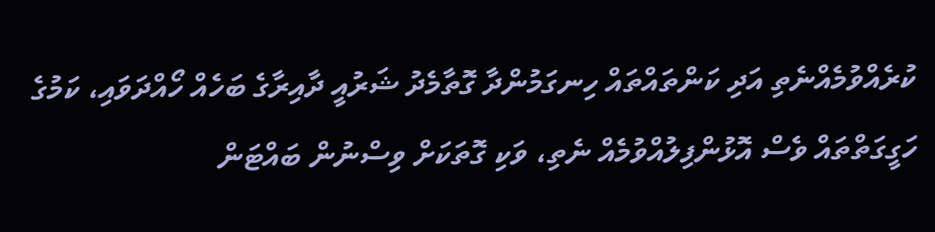ކުރެއްވުމެއްނެތި އަދި ކަންތައްތައް ހިނގަމުންދާ ގޮތާމެދު ޝަރުއީ ދާއިރާގެ ބަހެއް ހޯއްދަވައި، ކަމުގެ ހަގީގަތްތައް ވެސް އޮޅުންފިލުއްވުމެއް ނެތި، ވަކި ގޮތަކަށް ވިސްނުން ބައްޓަން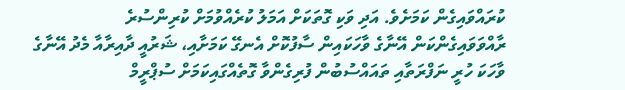ކުރައްވައިގެން ކަމަށެވެ. އަދި ވަކި ގޮތަކަށް އަމަލު ކުރެއްވުމަށް ކުރިންސުރެ ރާއްވަވައިގެންކަން އޭނާގެ ވާހަކައިން ސާފުކޮށް އެނގޭ ކަމަށާއި، ޝަރުއީ ދާއިރާއާ މެދު އޭނާގެ ވާހަކަ ހުރީ ނަފްރަތާއި ތައައްސުބުން ފުރިގެންވާ ގޮތެއްގައިކަމަށް ސުޕްރީމް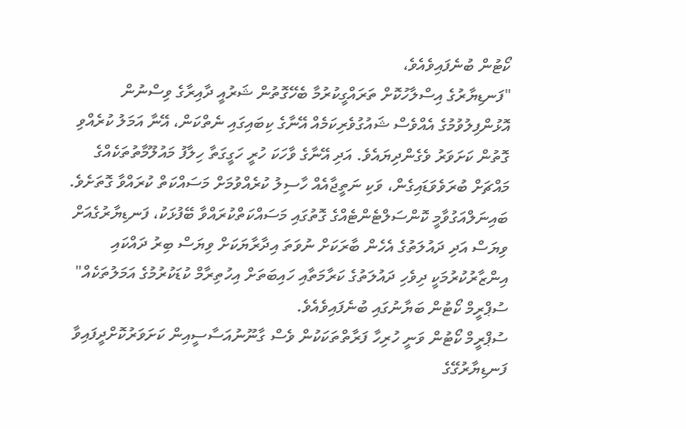ކޯޓުން ބުނެފައިވެއެވެ،
"ފަނޑިޔާރުގެ އިސްލާހުކޮށް ތަރައްގީކުރުމާ ބެހޭގޮތުން ޝަރުއީ ދާއިރާގެ ވިސްނުން އޮޅުންފިލުވުމުގެ އެއްވެސް ޝައުގުވެރިކަމެއް އޭނާގެ ކިބައިގައި ނެތްކަން، އޭނާ އަމަލު ކުރެއްވި ގޮތުން ކަށަވަރު ވެގެންދިޔައެވެ. އަދި އޭނާގެ ވާހަކަ ހުރީ ހަގީގަތާ ހިލާފު މައުލޫމާތުތަކެއްގެ މައްޗަށް ބުރަވެވަޑައިގެން، ވަކި ނަތީޖާއެއް ހާސިލު ކުރެއްވުމަށް މަސައްކަތް ކުރައްވާ ގޮތަށެވެ. ބައިނަލްއަގުވާމީ ކޮންސަލްޓެންޓެއްގެ ގޮތުގައި މަސައްކަތްކުރައްވާ ބޭފުޅަކު، ފަނޑިޔާރުގެއަށް ވިޔަސް އަދި ދައުލަތުގެ އެހެން ބާރަކަށް ނުވަތަ އިދާރާޔަކަށް ވިޔަސް ބިރު ދައްކައި އިންޒާރުކުރުމަކީ ދިވެހި ދައުލަތުގެ ކަރާމަތާއި ހައިބަތަށް އިހުތިރާމް ކުޑަކުރުމުގެ އަމަލުތަކެއް" ސުޕްރީމް ކޯޓުން ބަޔާނުގައި ބުނެފައިވެއެވެ.
ސުޕްރީމް ކޯޓުން ވަނީ ހުރިހާ ފަރާތްތަކަކުން ވެސް ގާނޫނުއަސާސީއިން ކަށަވަރުކޮށްދީފައިވާ ފަނޑިޔާރުގޭގެ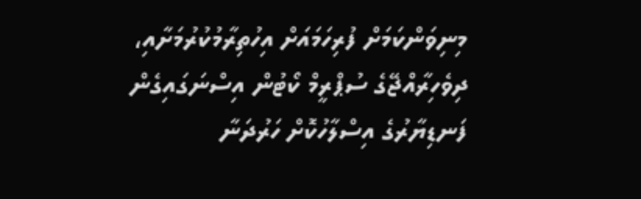މިނިވަންކަމަށް ފުރިހަމައަށް އިހުތިރާމުކުރުމަށާއި، ދިވެހިރާއްޖޭގެ ސުޕްރީމް ކޯޓުން އިސްނަގައިގެން ފަނޑިޔާރުގެ އިސްލާހުކޮށް ހަރުދަނާ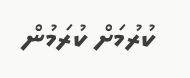ކުރުމަށް ކުރަމުން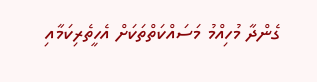ގެންދާ މުހިއްމު މަސައްކަތްތަކަށް އެހީތެރިކަމާއި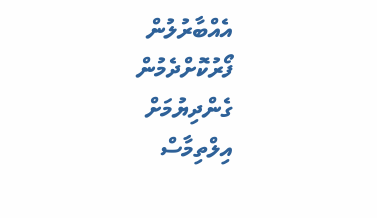އެއްބާރުލުން ފޯރުކޮށްދެމުން ގެންދިޔުމަށް އިލްތިމާސް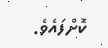ކޮށްފައެވެ.